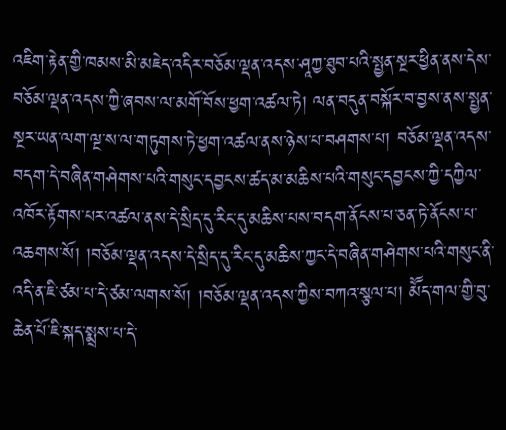འཇིག་རྟེན་གྱི་ཁམས་མི་མཇེད་འདིར་བཅོམ་ལྡན་འདས་ཤཱཀྱ་ཐུབ་པའི་སྤྱན་སྔར་ཕྱིན་ནས་དེས་བཅོམ་ལྡན་འདས་ཀྱི་ཞབས་ལ་མགོ་བོས་ཕྱག་འཚལ་ཏེ། ལན་བདུན་བསྐོར་བ་བྱས་ནས་སྤྱན་སྔར་ཡན་ལག་ལྔ་ས་ལ་གཏུགས་ཏེ་ཕྱག་འཚལ་ནས་ཉེས་པ་བཤགས་པ། བཅོམ་ལྡན་འདས་བདག་དེ་བཞིན་གཤེགས་པའི་གསུང་དབྱངས་ཚད་མ་མཆིས་པའི་གསུང་དབྱངས་ཀྱི་དཀྱིལ་འཁོར་རྟོགས་པར་འཚལ་ནས་དེ་སྲིད་དུ་རིང་དུ་མཆིས་པས་བདག་ནོངས་པ་ཅན་ཏེ་ནོངས་པ་འཆགས་སོ། །བཅོམ་ལྡན་འདས་དེ་སྲིད་དུ་རིང་དུ་མཆིས་ཀྱང་དེ་བཞིན་གཤེགས་པའི་གསུང་ནི་འདི་ན་ཇི་ཙམ་པ་དེ་ཙམ་ལགས་སོ། །བཅོམ་ལྡན་འདས་ཀྱིས་བཀའ་སྩལ་པ། མཽད་གལ་གྱི་བུ་ཆེན་པོ་ཇི་སྐད་སྨྲས་པ་དེ་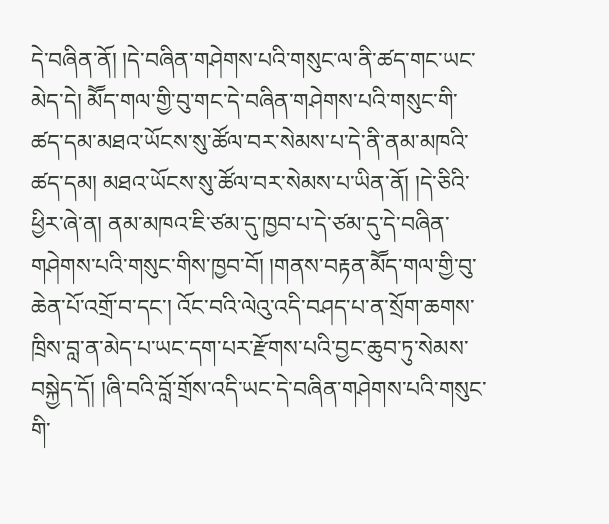དེ་བཞིན་ནོ། །དེ་བཞིན་གཤེགས་པའི་གསུང་ལ་ནི་ཚད་གང་ཡང་མེད་དེ། མཽད་གལ་གྱི་བུ་གང་དེ་བཞིན་གཤེགས་པའི་གསུང་གི་ཚད་དམ་མཐའ་ཡོངས་སུ་ཚོལ་བར་སེམས་པ་དེ་ནི་ནམ་མཁའི་ཚད་དམ། མཐའ་ཡོངས་སུ་ཚོལ་བར་སེམས་པ་ཡིན་ནོ། །དེ་ཅིའི་ཕྱིར་ཞེ་ན། ནམ་མཁའ་ཇི་ཙམ་དུ་ཁྱབ་པ་དེ་ཙམ་དུ་དེ་བཞིན་གཤེགས་པའི་གསུང་གིས་ཁྱབ་བོ། །གནས་བརྟན་མཽད་གལ་གྱི་བུ་ཆེན་པོ་འགྲོ་བ་དང་། འོང་བའི་ལེའུ་འདི་བཤད་པ་ན་སྲོག་ཆགས་ཁྲིས་བླ་ན་མེད་པ་ཡང་དག་པར་རྫོགས་པའི་བྱང་ཆུབ་ཏུ་སེམས་བསྐྱེད་དོ། །ཞི་བའི་བློ་གྲོས་འདི་ཡང་དེ་བཞིན་གཤེགས་པའི་གསུང་གི་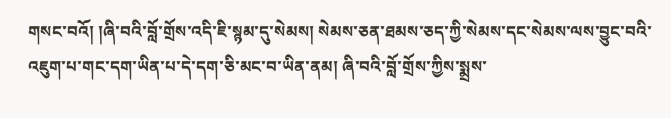གསང་བའོ། །ཞི་བའི་བློ་གྲོས་འདི་ཇི་སྙམ་དུ་སེམས། སེམས་ཅན་ཐམས་ཅད་ཀྱི་སེམས་དང་སེམས་ལས་བྱུང་བའི་འཇུག་པ་གང་དག་ཡིན་པ་དེ་དག་ཅི་མང་བ་ཡིན་ནམ། ཞི་བའི་བློ་གྲོས་ཀྱིས་སྨྲས་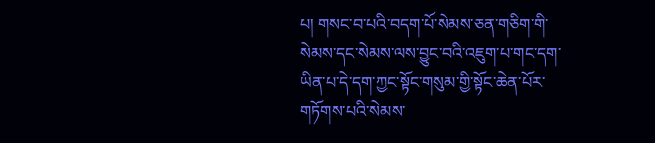པ། གསང་བ་པའི་བདག་པོ་སེམས་ཅན་གཅིག་གི་སེམས་དང་སེམས་ལས་བྱུང་བའི་འཇུག་པ་གང་དག་ཡིན་པ་དེ་དག་ཀྱང་སྟོང་གསུམ་གྱི་སྟོང་ཆེན་པོར་གཏོགས་པའི་སེམས་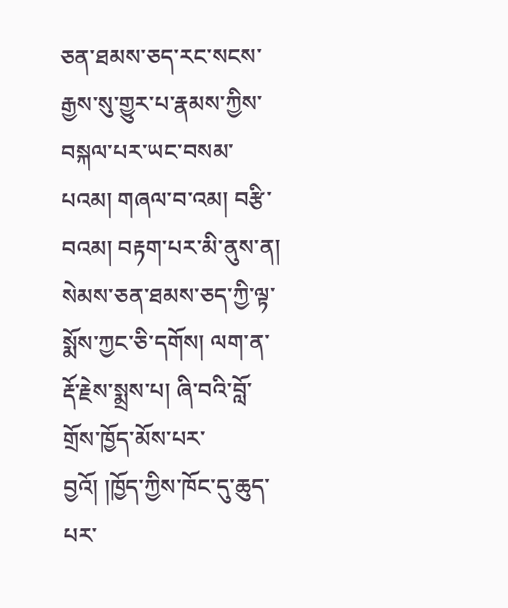ཅན་ཐམས་ཅད་རང་སངས་རྒྱས་སུ་གྱུར་པ་རྣམས་ཀྱིས་བསྐལ་པར་ཡང་བསམ་པའམ། གཞལ་བ་འམ། བརྩི་བའམ། བརྟག་པར་མི་ནུས་ན། སེམས་ཅན་ཐམས་ཅད་ཀྱི་ལྟ་སྨོས་ཀྱང་ཅི་དགོས། ལག་ན་རྡོ་རྗེས་སྨྲས་པ། ཞི་བའི་བློ་གྲོས་ཁྱོད་མོས་པར་བྱའོ། །ཁྱོད་ཀྱིས་ཁོང་དུ་ཆུད་པར་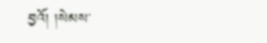བྱའོ། །སེམས་